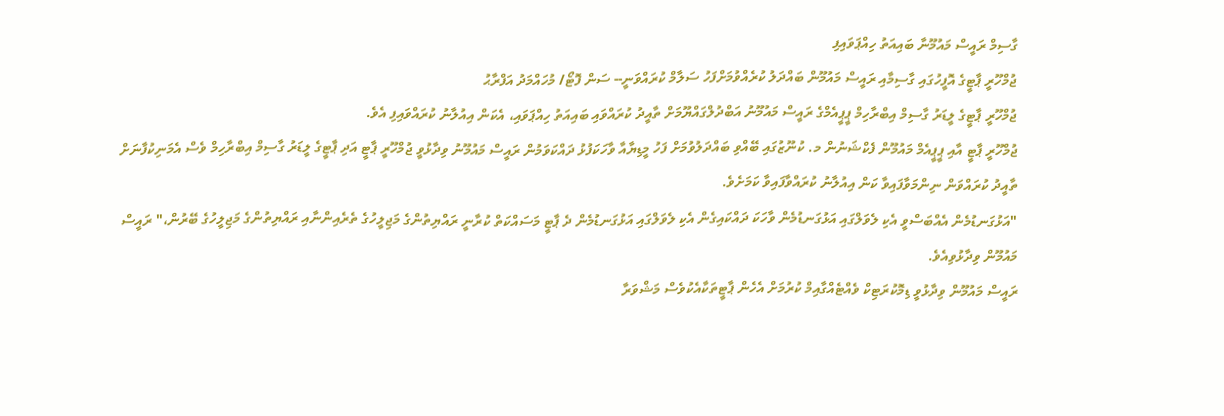ގާސިމް ރައީސް މައުމޫނާ ބައިއަތު ހިއްޕަވައިފި
ޖުމްހޫރީ ޕާޓީގެ އޮފީހުގައި ގާސިމާއި ރައީސް މައުމޫން ބައްދަލު ކުރެއްވުމަށްފަހު ސަލާމް ކުރައްވަނީ-- ސަން ފޮޓޯ/ މުހައްމަދު އަފްރާޙު
ޖުމްހޫރީ ޕާޓީގެ ލީޑަރު ގާސިމް އިބްރާހިމް ޕީޕީއެމްގެ ރައީސް މައުމޫނު އަބްދުލްގައްޔޫމަށް ތާއީދު ކުރައްވައި ބައިއަތު ހިއްޕަވައި، އެކަން އިއުލާނު ކުރައްވައިފި އެވެ.
ޖުމްހޫރީ ޕާޓީ އާއި ޕީޕީއެމް މައުމޫން ފެކްޝަނުން މ. ކުނޫޒުގައި ބޭއްވި ބައްދަލުވުމަށް ފަހު މީޑިޔާއާ ވާހަކަފުޅު ދައްކަވަމުން ރައީސް މައުމޫނު ވިދާޅުވީ ޖުމްހޫރީ ޕާޓީ އަދި ޕާޓީގެ ލީޑަރު ގާސިމް އިބްރާހިމް ވެސް އެމަނިކުފާނަށް ތާއީދު ކުރައްވަން ނިންމަވާފައިވާ ކަން އިއުލާނު ކުރައްވާފައިވާ ކަމަށެވެ.
"އަޅުގަނޑުމެން އެއްބަސްވީ އެކި ލެވަލްގައި އަޅުގަނޑުމެން ވާހަކަ ދައްކައިގެން އެކި ލެވަލްގައި އަޅުގަނޑުމެން ދެ ޕާޓީ މަސައްކަތް ކުރާނީ ރައްޔިތުންގެ މަޖިލީހުގެ ތެރެއިންނާއި ރައްޔިތުންގެ މަޖިލީހުގެ ބޭރުން،" ރައީސް މައުމޫން ވިދާޅުވިއެވެ.
ރައީސް މައުމޫން ވިދާޅުވީ ޑިމޮކުރަޓިކް ވެއްޓެއްގާއިމް ކުރުމަށް އެހެން ޕާޓީތަކާއެކުވެސް މަޝްވަރާ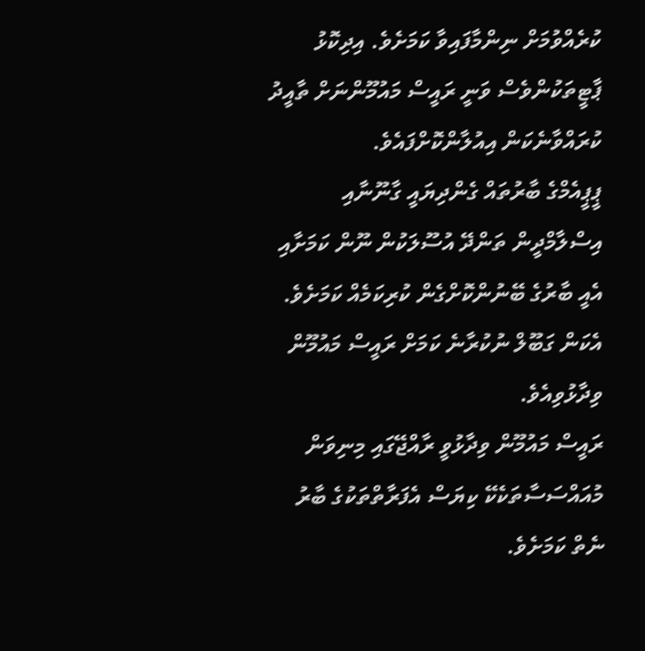ކުރެއްވުމަށް ނިންމާފައިވާ ކަމަށެވެ. އިދިކޮޅު ޕާޓީތަކުންވެސް ވަނީ ރައީސް މައުމޫންނަށް ތާއީދު ކުރައްވާނެކަން އިއުލާންކޮށްފައެވެ.
ޕީޕީއެމްގެ ބާރުތައް ގެންދިޔައީ ގާނޫނާއި އިސްލާމްދީން ތަންދޭ އުސޫލަކުން ނޫން ކަމަށާއި އެއީ ބާރުގެ ބޭނުންކޮށްގެން ކުރިކަމެއް ކަމަށެވެ. އެކަން ގަބޫލް ނުކުރާނެ ކަމަށް ރައީސް މައުމޫން ވިދާޅުވިއެވެ.
ރައީސް މައުމޫން ވިދާޅުވީ ރާއްޖޭގައި މިނިވަން މުއައްސަސާތަކެކޭ ކިޔަސް އެފަރާތްތަކުގެ ބާރު ނެތް ކަމަށެވެ.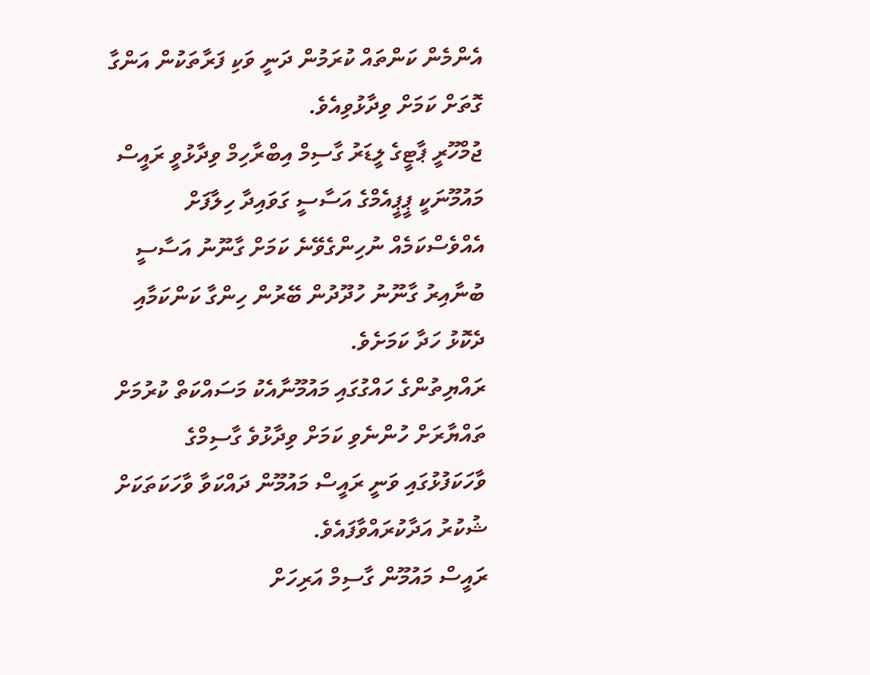އެންމެން ކަންތައް ކުރަމުން ދަނީ ވަކި ފަރާތަކުން އަންގާ ގޮތަށް ކަމަށް ވިދާޅުވިއެވެ.
ޖުމްހޫރީ ޕާޓީގެ ލީޑަރު ގާސިމް އިބްރާހިމް ވިދާޅުވީ ރައީސް މައުމޫނަކީ ޕީޕީއެމްގެ އަސާސީ ގަވައިދާ ހިލާފަށް އެއްވެސްކަމެއް ނުހިންގެވޭނެ ކަމަށް ގާނޫނު އަސާސީ ބުނާއިރު ގާނޫނު ހުދޫދުން ބޭރުން ހިންގާ ކަންކަމާއި ދެކޮޅު ހަދާ ކަމަށެވެ.
ރައްޔިތުންގެ ހައްގުގައި މައުމޫނާއެކު މަސައްކަތް ކުރުމަށް ތައްޔާރަށް ހުންނެވި ކަމަށް ވިދާޅުވެ ގާސިމްގެ ވާހަކަފުޅުގައި ވަނީ ރައީސް މައުމޫން ދައްކަވާ ވާހަކަތަކަށް ޝުކުރު އަދާކުރައްވާފައެވެ.
ރައީސް މައުމޫން ގާސިމް އަރިހަށް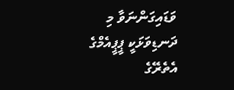ވަޑައިގަންނަވާ މި ދަނޑިވަޅަކީ ޕީޕީއެމްގެ އެތެރޭގެ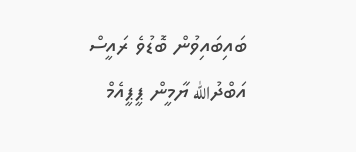ބައިބައިވުން ބޮޑުވެ ރައީސް އަބްދުالله ޔާމީން ޕީޕީއެމް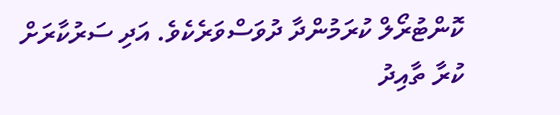ކޮންޓުރޯލް ކުރަމުންދާ ދުވަސްވަރެކެވެ. އަދި ސަރުކާރަށް ކުރާ ތާއިދު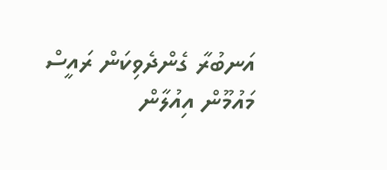އަނބުރާ ގެންދެވިކަން ރައީސް މައުމޫން އިއުލާން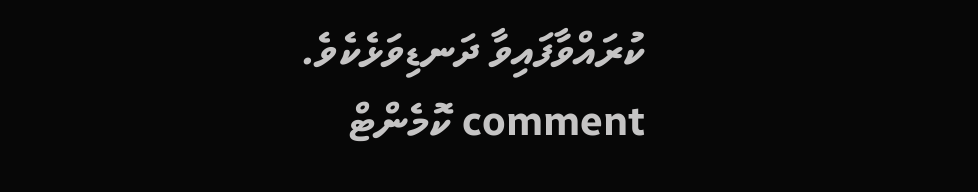ކުރައްވާފައިވާ ދަނޑިވަޅެކެވެ.
comment ކޮމެންޓް